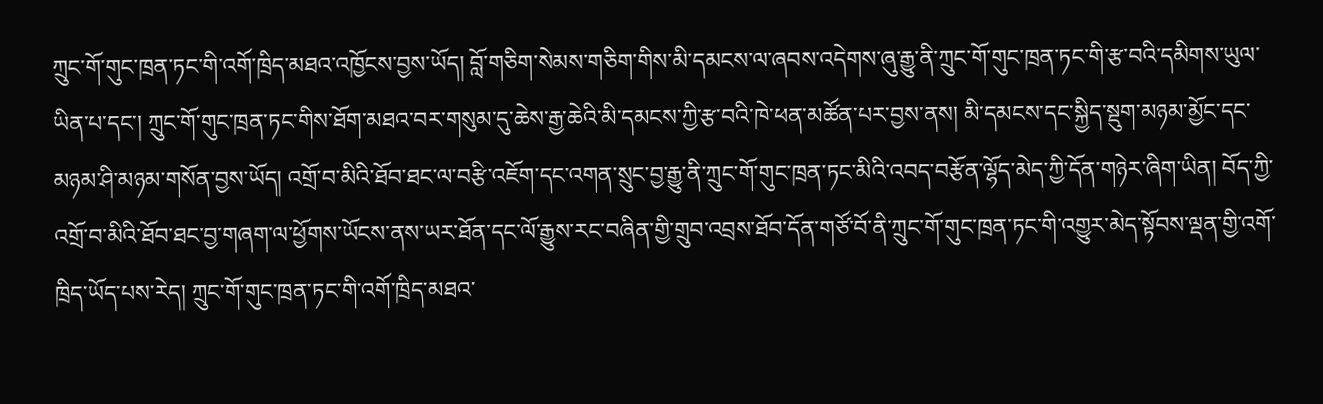ཀྲུང་གོ་གུང་ཁྲན་ཏང་གི་འགོ་ཁྲིད་མཐའ་འཁྱོངས་བྱས་ཡོད། བློ་གཅིག་སེམས་གཅིག་གིས་མི་དམངས་ལ་ཞབས་འདེགས་ཞུ་རྒྱུ་ནི་ཀྲུང་གོ་གུང་ཁྲན་ཏང་གི་རྩ་བའི་དམིགས་ཡུལ་ཡིན་པ་དང་། ཀྲུང་གོ་གུང་ཁྲན་ཏང་གིས་ཐོག་མཐའ་བར་གསུམ་དུ་ཆེས་རྒྱ་ཆེའི་མི་དམངས་ཀྱི་རྩ་བའི་ཁེ་ཕན་མཚོན་པར་བྱས་ནས། མི་དམངས་དང་སྐྱིད་སྡུག་མཉམ་མྱོང་དང་མཉམ་ཤི་མཉམ་གསོན་བྱས་ཡོད། འགྲོ་བ་མིའི་ཐོབ་ཐང་ལ་བརྩི་འཇོག་དང་འགན་སྲུང་བྱ་རྒྱུ་ནི་ཀྲུང་གོ་གུང་ཁྲན་ཏང་མིའི་འབད་བརྩོན་ལྷོད་མེད་ཀྱི་དོན་གཉེར་ཞིག་ཡིན། བོད་ཀྱི་འགྲོ་བ་མིའི་ཐོབ་ཐང་བྱ་གཞག་ལ་ཕྱོགས་ཡོངས་ནས་ཡར་ཐོན་དང་ལོ་རྒྱུས་རང་བཞིན་གྱི་གྲུབ་འབྲས་ཐོབ་དོན་གཙོ་བོ་ནི་ཀྲུང་གོ་གུང་ཁྲན་ཏང་གི་འགྱུར་མེད་སྟོབས་ལྡན་གྱི་འགོ་ཁྲིད་ཡོད་པས་རེད། ཀྲུང་གོ་གུང་ཁྲན་ཏང་གི་འགོ་ཁྲིད་མཐའ་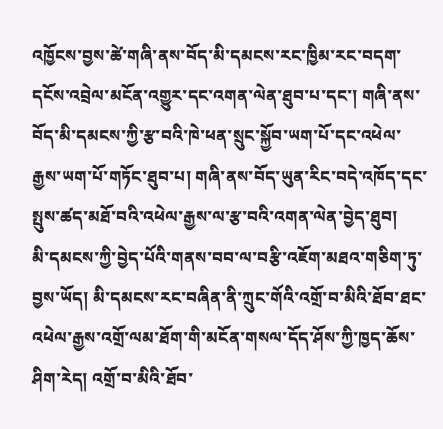འཁྱོངས་བྱས་ཚེ་གཞི་ནས་བོད་མི་དམངས་རང་ཁྱིམ་རང་བདག་དངོས་འབྲེལ་མངོན་འགྱུར་དང་འགན་ལེན་ཐུབ་པ་དང་། གཞི་ནས་བོད་མི་དམངས་ཀྱི་རྩ་བའི་ཁེ་ཕན་སྲུང་སྐྱོབ་ཡག་པོ་དང་འཕེལ་རྒྱས་ཡག་པོ་གཏོང་ཐུབ་པ། གཞི་ནས་བོད་ཡུན་རིང་བདེ་འཁོད་དང་སྤུས་ཚད་མཐོ་བའི་འཕེལ་རྒྱས་ལ་རྩ་བའི་འགན་ལེན་བྱེད་ཐུབ།
མི་དམངས་ཀྱི་བྱེད་པོའི་གནས་བབ་ལ་བརྩི་འཇོག་མཐའ་གཅིག་ཏུ་བྱས་ཡོད། མི་དམངས་རང་བཞིན་ནི་ཀྲུང་གོའི་འགྲོ་བ་མིའི་ཐོབ་ཐང་འཕེལ་རྒྱས་འགྲོ་ལམ་ཐོག་གི་མངོན་གསལ་དོད་ཤོས་ཀྱི་ཁྱད་ཆོས་ཤིག་རེད། འགྲོ་བ་མིའི་ཐོབ་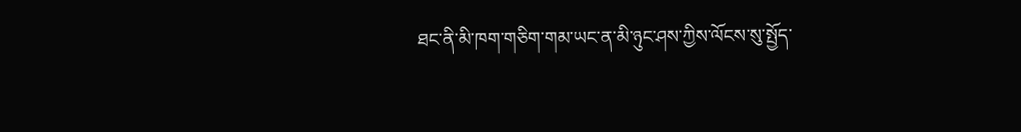ཐང་ནི་མི་ཁག་གཅིག་གམ་ཡང་ན་མི་ཉུང་ཤས་ཀྱིས་ལོངས་སུ་སྤྱོད་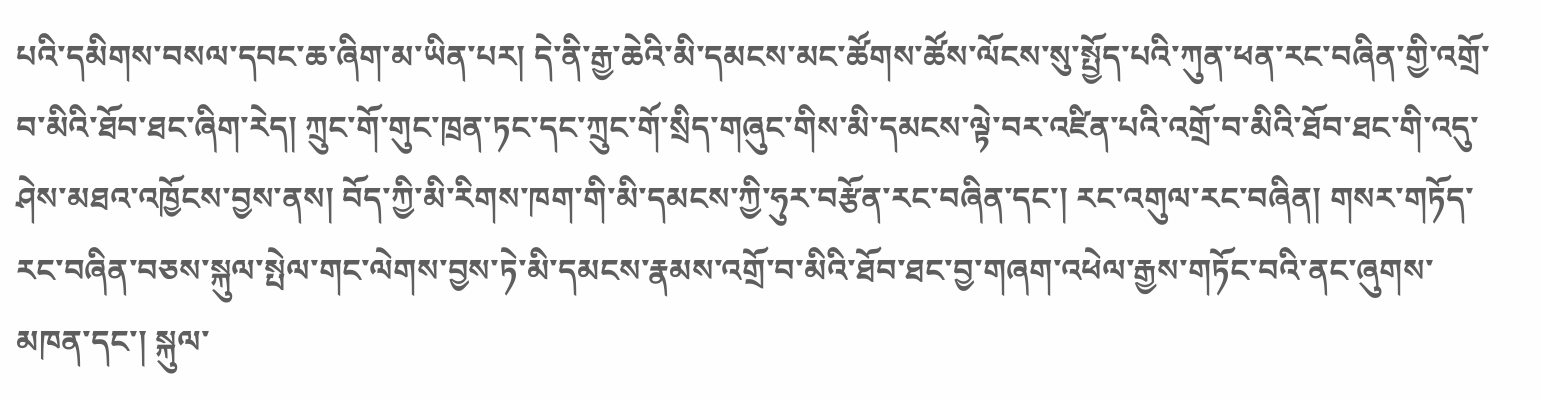པའི་དམིགས་བསལ་དབང་ཆ་ཞིག་མ་ཡིན་པར། དེ་ནི་རྒྱ་ཆེའི་མི་དམངས་མང་ཚོགས་ཚོས་ལོངས་སུ་སྤྱོད་པའི་ཀུན་ཕན་རང་བཞིན་གྱི་འགྲོ་བ་མིའི་ཐོབ་ཐང་ཞིག་རེད། ཀྲུང་གོ་གུང་ཁྲན་ཏང་དང་ཀྲུང་གོ་སྲིད་གཞུང་གིས་མི་དམངས་ལྟེ་བར་འཛིན་པའི་འགྲོ་བ་མིའི་ཐོབ་ཐང་གི་འདུ་ཤེས་མཐའ་འཁྱོངས་བྱས་ནས། བོད་ཀྱི་མི་རིགས་ཁག་གི་མི་དམངས་ཀྱི་ཧུར་བརྩོན་རང་བཞིན་དང་། རང་འགུལ་རང་བཞིན། གསར་གཏོད་རང་བཞིན་བཅས་སྐུལ་སྤེལ་གང་ལེགས་བྱས་ཏེ་མི་དམངས་རྣམས་འགྲོ་བ་མིའི་ཐོབ་ཐང་བྱ་གཞག་འཕེལ་རྒྱས་གཏོང་བའི་ནང་ཞུགས་མཁན་དང་། སྐུལ་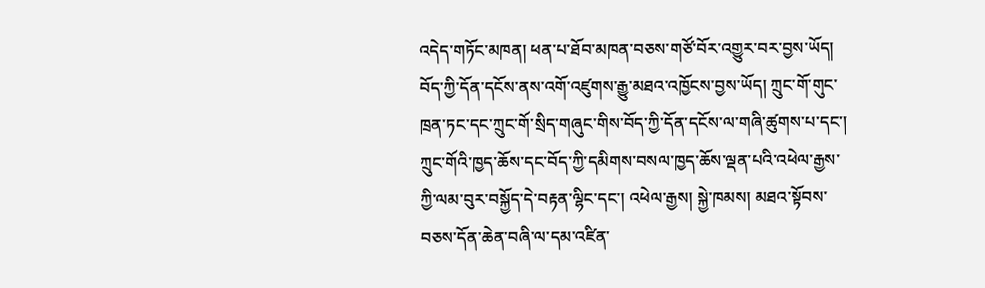འདེད་གཏོང་མཁན། ཕན་པ་ཐོབ་མཁན་བཅས་གཙོ་བོར་འགྱུར་བར་བྱས་ཡོད།
བོད་ཀྱི་དོན་དངོས་ནས་འགོ་འཛུགས་རྒྱུ་མཐའ་འཁྱོངས་བྱས་ཡོད། ཀྲུང་གོ་གུང་ཁྲན་ཏང་དང་ཀྲུང་གོ་སྲིད་གཞུང་གིས་བོད་ཀྱི་དོན་དངོས་ལ་གཞི་ཚུགས་པ་དང་། ཀྲུང་གོའི་ཁྱད་ཆོས་དང་བོད་ཀྱི་དམིགས་བསལ་ཁྱད་ཆོས་ལྡན་པའི་འཕེལ་རྒྱས་ཀྱི་ལམ་བུར་བསྐྱོད་དེ་བརྟན་ལྷིང་དང་། འཕེལ་རྒྱས། སྐྱེ་ཁམས། མཐའ་སྟོབས་བཅས་དོན་ཆེན་བཞི་ལ་དམ་འཛིན་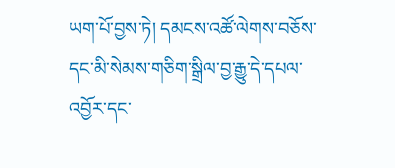ཡག་པོ་བྱས་ཏེ། དམངས་འཚོ་ལེགས་བཅོས་དང་མི་སེམས་གཅིག་སྒྲིལ་བྱ་རྒྱུ་དེ་དཔལ་འབྱོར་དང་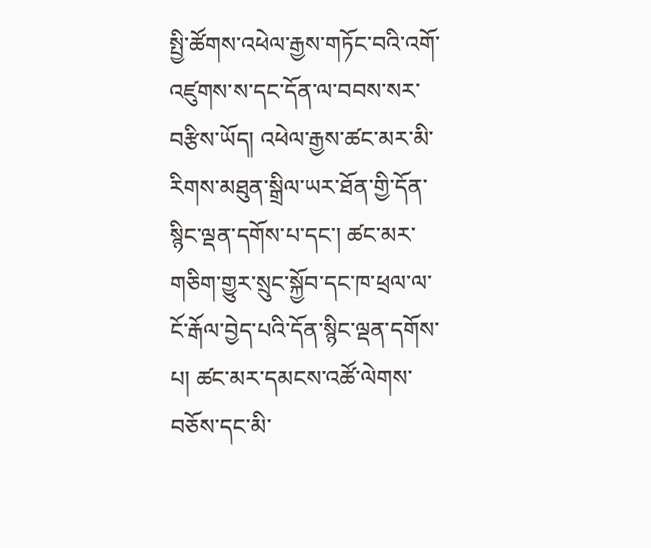སྤྱི་ཚོགས་འཕེལ་རྒྱས་གཏོང་བའི་འགོ་འཛུགས་ས་དང་དོན་ལ་བབས་སར་བརྩིས་ཡོད། འཕེལ་རྒྱས་ཚང་མར་མི་རིགས་མཐུན་སྒྲིལ་ཡར་ཐོན་གྱི་དོན་སྙིང་ལྡན་དགོས་པ་དང་། ཚང་མར་གཅིག་གྱུར་སྲུང་སྐྱོབ་དང་ཁ་ཕྲལ་ལ་ངོ་རྒོལ་བྱེད་པའི་དོན་སྙིང་ལྡན་དགོས་པ། ཚང་མར་དམངས་འཚོ་ལེགས་བཅོས་དང་མི་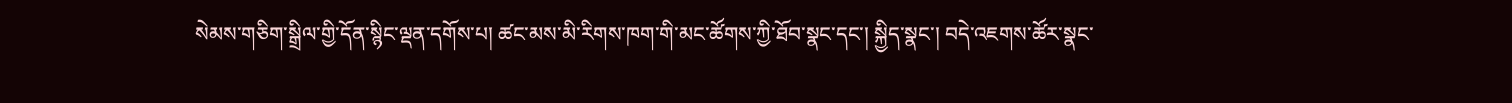སེམས་གཅིག་སྒྲིལ་གྱི་དོན་སྙིང་ལྡན་དགོས་པ། ཚང་མས་མི་རིགས་ཁག་གི་མང་ཚོགས་ཀྱི་ཐོབ་སྣང་དང་། སྐྱིད་སྣང་། བདེ་འཇགས་ཚོར་སྣང་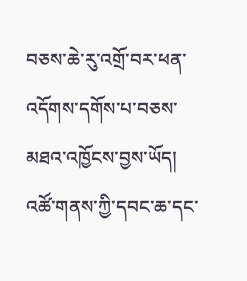བཅས་ཆེ་རུ་འགྲོ་བར་ཕན་འདོགས་དགོས་པ་བཅས་མཐའ་འཁྱོངས་བྱས་ཡོད།
འཚོ་གནས་ཀྱི་དབང་ཆ་དང་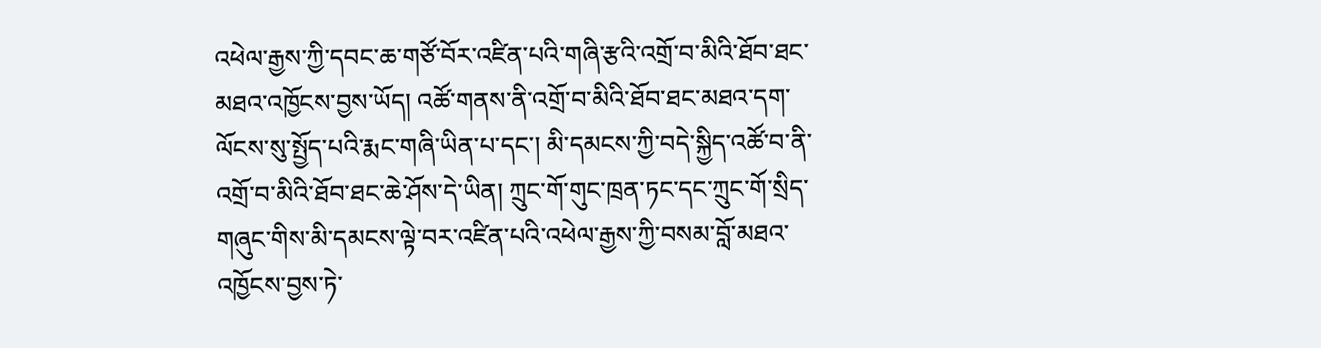འཕེལ་རྒྱས་ཀྱི་དབང་ཆ་གཙོ་བོར་འཛིན་པའི་གཞི་རྩའི་འགྲོ་བ་མིའི་ཐོབ་ཐང་མཐའ་འཁྱོངས་བྱས་ཡོད། འཚོ་གནས་ནི་འགྲོ་བ་མིའི་ཐོབ་ཐང་མཐའ་དག་ལོངས་སུ་སྤྱོད་པའི་རྨང་གཞི་ཡིན་པ་དང་། མི་དམངས་ཀྱི་བདེ་སྐྱིད་འཚོ་བ་ནི་འགྲོ་བ་མིའི་ཐོབ་ཐང་ཆེ་ཤོས་དེ་ཡིན། ཀྲུང་གོ་གུང་ཁྲན་ཏང་དང་ཀྲུང་གོ་སྲིད་གཞུང་གིས་མི་དམངས་ལྟེ་བར་འཛིན་པའི་འཕེལ་རྒྱས་ཀྱི་བསམ་བློ་མཐའ་འཁྱོངས་བྱས་ཏེ་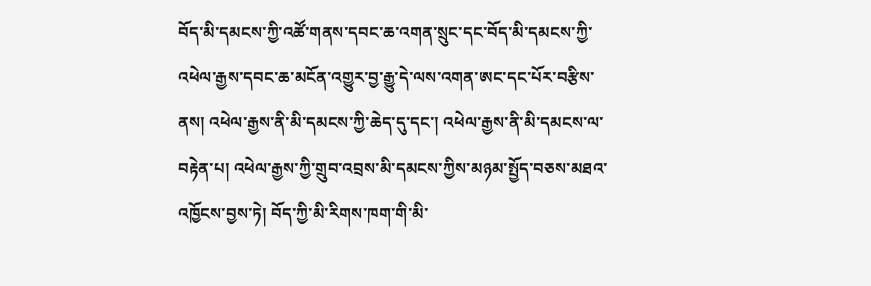བོད་མི་དམངས་ཀྱི་འཚོ་གནས་དབང་ཆ་འགན་སྲུང་དང་བོད་མི་དམངས་ཀྱི་འཕེལ་རྒྱས་དབང་ཆ་མངོན་འགྱུར་བྱ་རྒྱུ་དེ་ལས་འགན་ཨང་དང་པོར་བརྩིས་ནས། འཕེལ་རྒྱས་ནི་མི་དམངས་ཀྱི་ཆེད་དུ་དང་། འཕེལ་རྒྱས་ནི་མི་དམངས་ལ་བརྟེན་པ། འཕེལ་རྒྱས་ཀྱི་གྲུབ་འབྲས་མི་དམངས་ཀྱིས་མཉམ་སྤྱོད་བཅས་མཐའ་འཁྱོངས་བྱས་ཏེ། བོད་ཀྱི་མི་རིགས་ཁག་གི་མི་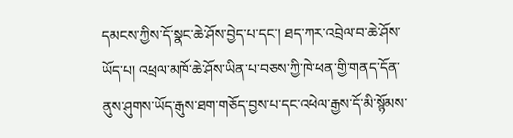དམངས་ཀྱིས་དོ་སྣང་ཆེ་ཤོས་བྱེད་པ་དང་། ཐད་ཀར་འབྲེལ་བ་ཆེ་ཤོས་ཡོད་པ། འཕྲལ་མཁོ་ཆེ་ཤོས་ཡིན་པ་བཅས་ཀྱི་ཁེ་ཕན་གྱི་གནད་དོན་ནུས་ཤུགས་ཡོད་རྒུས་ཐག་གཅོད་བྱས་པ་དང་འཕེལ་རྒྱས་དོ་མི་སྙོམས་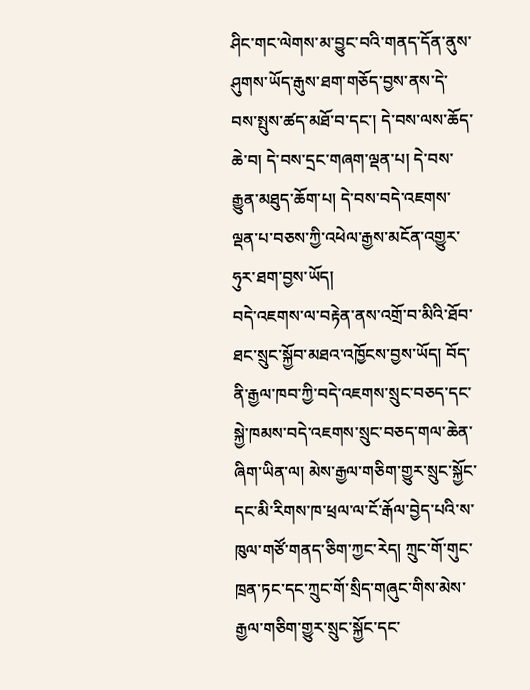ཤིང་གང་ལེགས་མ་བྱུང་བའི་གནད་དོན་ནུས་ཤུགས་ཡོད་རྒུས་ཐག་གཅོད་བྱས་ནས་དེ་བས་སྤུས་ཚད་མཐོ་བ་དང་། དེ་བས་ལས་ཆོད་ཆེ་བ། དེ་བས་དྲང་གཞག་ལྡན་པ། དེ་བས་རྒྱུན་མཐུད་ཆོག་པ། དེ་བས་བདེ་འཇགས་ལྡན་པ་བཅས་ཀྱི་འཕེལ་རྒྱས་མངོན་འགྱུར་ཧུར་ཐག་བྱས་ཡོད།
བདེ་འཇགས་ལ་བརྟེན་ནས་འགྲོ་བ་མིའི་ཐོབ་ཐང་སྲུང་སྐྱོབ་མཐའ་འཁྱོངས་བྱས་ཡོད། བོད་ནི་རྒྱལ་ཁབ་ཀྱི་བདེ་འཇགས་སྲུང་བཅད་དང་སྐྱེ་ཁམས་བདེ་འཇགས་སྲུང་བཅད་གལ་ཆེན་ཞིག་ཡིན་ལ། མེས་རྒྱལ་གཅིག་གྱུར་སྲུང་སྐྱོང་དང་མི་རིགས་ཁ་ཕྲལ་ལ་ངོ་རྒོལ་བྱེད་པའི་ས་ཁུལ་གཙོ་གནད་ཅིག་ཀྱང་རེད། ཀྲུང་གོ་གུང་ཁྲན་ཏང་དང་ཀྲུང་གོ་སྲིད་གཞུང་གིས་མེས་རྒྱལ་གཅིག་གྱུར་སྲུང་སྐྱོང་དང་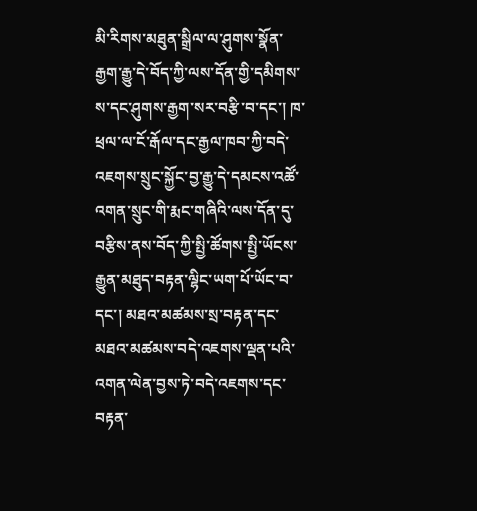མི་རིགས་མཐུན་སྒྲིལ་ལ་ཤུགས་སྣོན་རྒྱག་རྒྱུ་དེ་བོད་ཀྱི་ལས་དོན་གྱི་དམིགས་ས་དང་ཤུགས་རྒྱག་སར་བརྩི་བ་དང་། ཁ་ཕྲལ་ལ་ངོ་རྒོལ་དང་རྒྱལ་ཁབ་ཀྱི་བདེ་འཇགས་སྲུང་སྐྱོང་བྱ་རྒྱུ་དེ་དམངས་འཚོ་འགན་སྲུང་གི་རྨང་གཞིའི་ལས་དོན་དུ་བརྩིས་ནས་བོད་ཀྱི་སྤྱི་ཚོགས་སྤྱི་ཡོངས་རྒྱུན་མཐུད་བརྟན་ལྷིང་ཡག་པོ་ཡོང་བ་དང་། མཐའ་མཚམས་སྲ་བརྟན་དང་མཐའ་མཚམས་བདེ་འཇགས་ལྡན་པའི་འགན་ལེན་བྱས་ཏེ་བདེ་འཇགས་དང་བརྟན་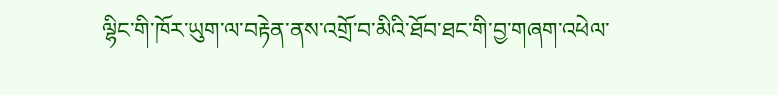ལྷིང་གི་ཁོར་ཡུག་ལ་བརྟེན་ནས་འགྲོ་བ་མིའི་ཐོབ་ཐང་གི་བྱ་གཞག་འཕེལ་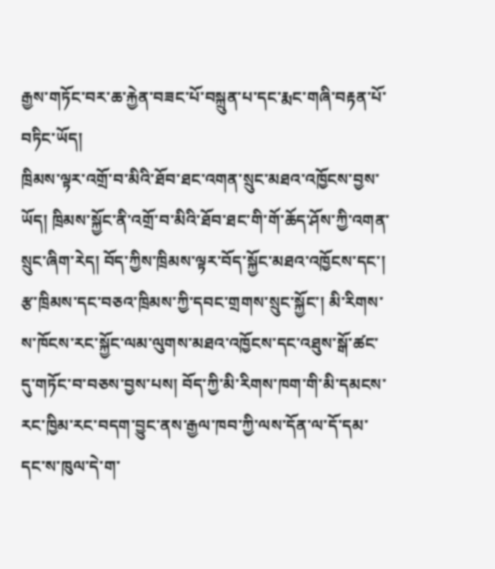རྒྱས་གཏོང་བར་ཆ་རྐྱེན་བཟང་པོ་བསྐྲུན་པ་དང་རྨང་གཞི་བརྟན་པོ་བཏིང་ཡོད།
ཁྲིམས་ལྟར་འགྲོ་བ་མིའི་ཐོབ་ཐང་འགན་སྲུང་མཐའ་འཁྱོངས་བྱས་ཡོད། ཁྲིམས་སྐྱོང་ནི་འགྲོ་བ་མིའི་ཐོབ་ཐང་གི་གོ་ཆོད་ཤོས་ཀྱི་འགན་སྲུང་ཞིག་རེད། བོད་ཀྱིས་ཁྲིམས་ལྟར་བོད་སྐྱོང་མཐའ་འཁྱོངས་དང་། རྩ་ཁྲིམས་དང་བཅའ་ཁྲིམས་ཀྱི་དབང་གྲགས་སྲུང་སྐྱོང་། མི་རིགས་ས་ཁོངས་རང་སྐྱོང་ལམ་ལུགས་མཐའ་འཁྱོངས་དང་འཐུས་སྒོ་ཚང་དུ་གཏོང་བ་བཅས་བྱས་པས། བོད་ཀྱི་མི་རིགས་ཁག་གི་མི་དམངས་རང་ཁྱིམ་རང་བདག་བྱུང་ནས་རྒྱལ་ཁབ་ཀྱི་ལས་དོན་ལ་དོ་དམ་དང་ས་ཁུལ་དེ་ག་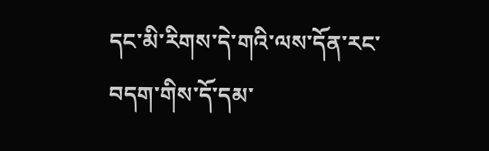དང་མི་རིགས་དེ་གའི་ལས་དོན་རང་བདག་གིས་དོ་དམ་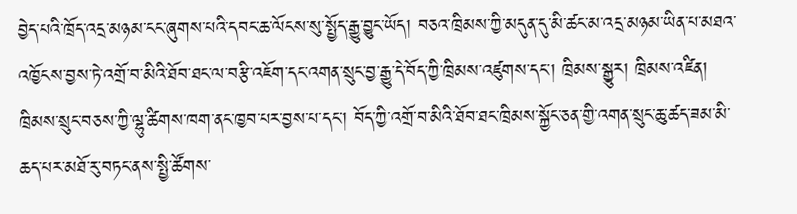བྱེད་པའི་ཁྲོད་འདྲ་མཉམ་ངང་ཞུགས་པའི་དབང་ཆ་ལོངས་སུ་སྤྱོད་རྒྱུ་བྱུང་ཡོད། བཅའ་ཁྲིམས་ཀྱི་མདུན་དུ་མི་ཚང་མ་འདྲ་མཉམ་ཡིན་པ་མཐའ་འཁྱོངས་བྱས་ཏེ་འགྲོ་བ་མིའི་ཐོབ་ཐང་ལ་བརྩི་འཇོག་དང་འགན་སྲུང་བྱ་རྒྱུ་དེ་བོད་ཀྱི་ཁྲིམས་འཛུགས་དང་། ཁྲིམས་སྒྱུར། ཁྲིམས་འཛིན། ཁྲིམས་སྲུང་བཅས་ཀྱི་ལྷུ་ཚིགས་ཁག་ནང་ཁྱབ་པར་བྱས་པ་དང་། བོད་ཀྱི་འགྲོ་བ་མིའི་ཐོབ་ཐང་ཁྲིམས་སྐྱོང་ཅན་གྱི་འགན་སྲུང་ཆུ་ཚད་ཟམ་མི་ཆད་པར་མཐོ་རུ་བཏང་ནས་སྤྱི་ཚོགས་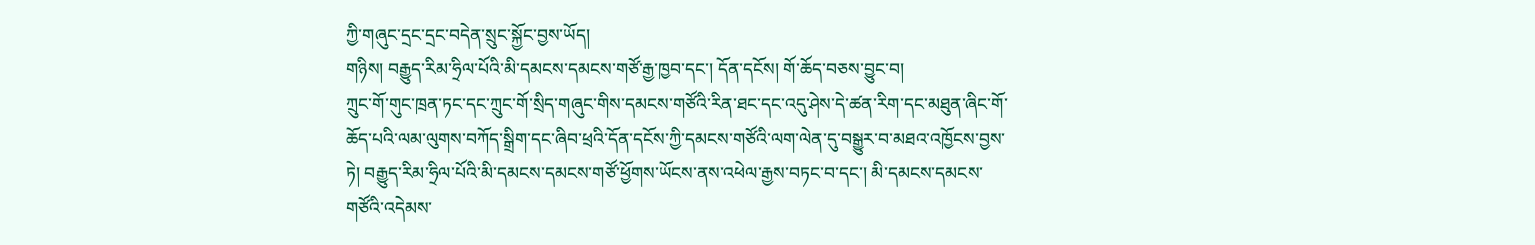ཀྱི་གཞུང་དྲང་དྲང་བདེན་སྲུང་སྐྱོང་བྱས་ཡོད།
གཉིས། བརྒྱུད་རིམ་ཧྲིལ་པོའི་མི་དམངས་དམངས་གཙོ་རྒྱ་ཁྱབ་དང་། དོན་དངོས། གོ་ཆོད་བཅས་བྱུང་བ།
ཀྲུང་གོ་གུང་ཁྲན་ཏང་དང་ཀྲུང་གོ་སྲིད་གཞུང་གིས་དམངས་གཙོའི་རིན་ཐང་དང་འདུ་ཤེས་དེ་ཚན་རིག་དང་མཐུན་ཞིང་གོ་ཆོད་པའི་ལམ་ལུགས་བཀོད་སྒྲིག་དང་ཞིབ་ཕྲའི་དོན་དངོས་ཀྱི་དམངས་གཙོའི་ལག་ལེན་དུ་བསྒྱུར་བ་མཐའ་འཁྱོངས་བྱས་ཏེ། བརྒྱུད་རིམ་ཧྲིལ་པོའི་མི་དམངས་དམངས་གཙོ་ཕྱོགས་ཡོངས་ནས་འཕེལ་རྒྱས་བཏང་བ་དང་། མི་དམངས་དམངས་གཙོའི་འདེམས་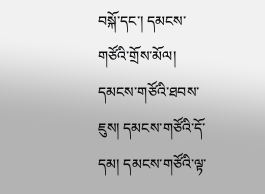བསྐོ་དང་། དམངས་གཙོའི་གྲོས་མོལ། དམངས་གཙོའི་ཐབས་ཇུས། དམངས་གཙོའི་དོ་དམ། དམངས་གཙོའི་ལྟ་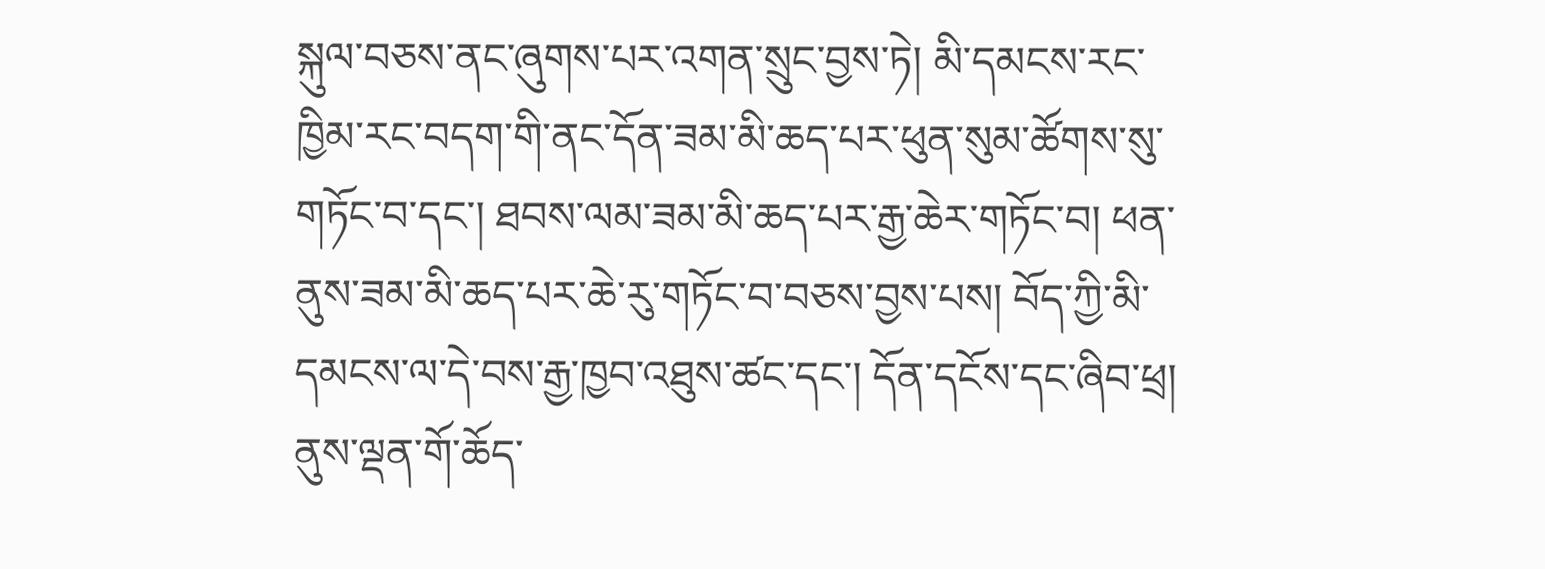སྐུལ་བཅས་ནང་ཞུགས་པར་འགན་སྲུང་བྱས་ཏེ། མི་དམངས་རང་ཁྱིམ་རང་བདག་གི་ནང་དོན་ཟམ་མི་ཆད་པར་ཕུན་སུམ་ཚོགས་སུ་གཏོང་བ་དང་། ཐབས་ལམ་ཟམ་མི་ཆད་པར་རྒྱ་ཆེར་གཏོང་བ། ཕན་ནུས་ཟམ་མི་ཆད་པར་ཆེ་རུ་གཏོང་བ་བཅས་བྱས་པས། བོད་ཀྱི་མི་དམངས་ལ་དེ་བས་རྒྱ་ཁྱབ་འཐུས་ཚང་དང་། དོན་དངོས་དང་ཞིབ་ཕྲ། ནུས་ལྡན་གོ་ཆོད་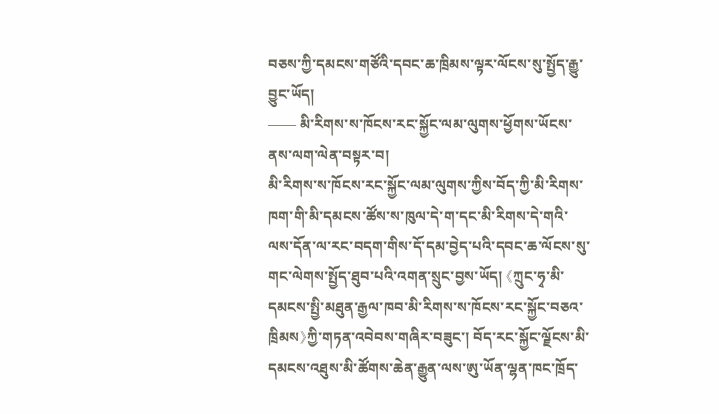བཅས་ཀྱི་དམངས་གཙོའི་དབང་ཆ་ཁྲིམས་ལྟར་ལོངས་སུ་སྤྱོད་རྒྱུ་བྱུང་ཡོད།
—— མི་རིགས་ས་ཁོངས་རང་སྐྱོང་ལམ་ལུགས་ཕྱོགས་ཡོངས་ནས་ལག་ལེན་བསྟར་བ།
མི་རིགས་ས་ཁོངས་རང་སྐྱོང་ལམ་ལུགས་ཀྱིས་བོད་ཀྱི་མི་རིགས་ཁག་གི་མི་དམངས་ཚོས་ས་ཁུལ་དེ་ག་དང་མི་རིགས་དེ་གའི་ལས་དོན་ལ་རང་བདག་གིས་དོ་དམ་བྱེད་པའི་དབང་ཆ་ལོངས་སུ་གང་ལེགས་སྤྱོད་ཐུབ་པའི་འགན་སྲུང་བྱས་ཡོད། 《ཀྲུང་ཧྭ་མི་དམངས་སྤྱི་མཐུན་རྒྱལ་ཁབ་མི་རིགས་ས་ཁོངས་རང་སྐྱོང་བཅའ་ཁྲིམས》ཀྱི་གཏན་འབེབས་གཞིར་བཟུང་། བོད་རང་སྐྱོང་ལྗོངས་མི་དམངས་འཐུས་མི་ཚོགས་ཆེན་རྒྱུན་ལས་ཨུ་ཡོན་ལྷན་ཁང་ཁྲོད་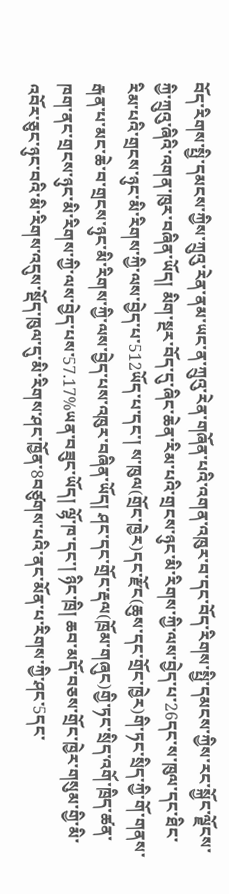བོད་རིགས་སྤྱི་དམངས་ཀྱིས་ཀྲུའུ་རེན་ནམ་ཡང་ན་ཀྲུའུ་རེན་གཞོན་པའི་འགན་འཁུར་བ་དང་བོད་རིགས་སྤྱི་དམངས་ཀྱིས་རང་སྐྱོང་ལྗོངས་ཀྱི་ཀྲུའུ་ཞིའི་འགན་ཁུར་བཞིན་ཡོད། མིག་སྔར་བོད་དུ་ཞིང་ཆེན་རིམ་པའི་གྲངས་ཉུང་མི་རིགས་ཀྱི་ལས་བྱེད་པ་26དང་ས་ཁུལ་དང་ཐིང་རིམ་པའི་གྲངས་ཉུང་མི་རིགས་ཀྱི་ལས་བྱེད་པ་512ཡོད་པ་དང་། ས་ཁུལ(གྲོང་ཁྱེར)དང་རྫོང(ཆུས་དང་གྲོང་ཁྱེར)གི་ཏང་སྲིད་ཀྱི་གོ་གནས་རྒན་པ་མང་ཆེ་བ་གྲངས་ཉུང་མི་རིགས་ཀྱི་ལས་བྱེད་པས་འཁུར་བཞིན་ཡོད། ཤང་དང་གྲོང་རྡལ(ཁྲོམ་གཞུང)གྱི་ཏང་སྲིད་འགོ་ཁྲིད་ཚན་ཁག་ནང་གྲངས་ཉུང་མི་རིགས་ཀྱི་ལས་བྱེད་པས་57.17%ཡན་བཟུང་ཡོད། ལྷོ་ཁ་དང་། ཉིང་ཁྲི། ཆབ་མདོ་བཅས་གྲོང་ཁྱེར་གསུམ་གྱི་མི་འབོར་ཅུང་ཉུང་བའི་མི་རིགས་འདུས་སྡོད་ཁུལ་དུ་མི་རིགས་ཤང་ཁྱོན་8བཙུགས་པའི་ནང་མོན་པ་རིགས་ཀྱི་ཤང་5དང་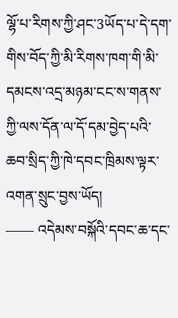ལྷོ་པ་རིགས་ཀྱི་ཤང་3ཡོད་པ་དེ་དག་གིས་བོད་ཀྱི་མི་རིགས་ཁག་གི་མི་དམངས་འདྲ་མཉམ་ངང་ས་གནས་ཀྱི་ལས་དོན་ལ་དོ་དམ་བྱེད་པའི་ཆབ་སྲིད་ཀྱི་ཁེ་དབང་ཁྲིམས་ལྟར་འགན་སྲུང་བྱས་ཡོད།
—— འདེམས་བསྐོའི་དབང་ཆ་དང་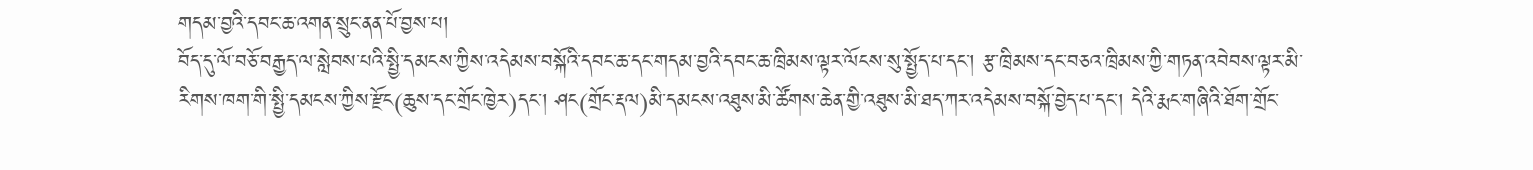གདམ་བྱའི་དབང་ཆ་འགན་སྲུང་ནན་པོ་བྱས་པ།
བོད་དུ་ལོ་བཅོ་བརྒྱད་ལ་སླེབས་པའི་སྤྱི་དམངས་ཀྱིས་འདེམས་བསྐོའི་དབང་ཆ་དང་གདམ་བྱའི་དབང་ཆ་ཁྲིམས་ལྟར་ལོངས་སུ་སྤྱོད་པ་དང་། རྩ་ཁྲིམས་དང་བཅའ་ཁྲིམས་ཀྱི་གཏན་འབེབས་ལྟར་མི་རིགས་ཁག་གི་སྤྱི་དམངས་ཀྱིས་རྫོང(ཆུས་དང་གྲོང་ཁྱེར)དང་། ཤང(གྲོང་རྡལ)མི་དམངས་འཐུས་མི་ཚོགས་ཆེན་གྱི་འཐུས་མི་ཐད་ཀར་འདེམས་བསྐོ་བྱེད་པ་དང་། དེའི་རྨང་གཞིའི་ཐོག་གྲོང་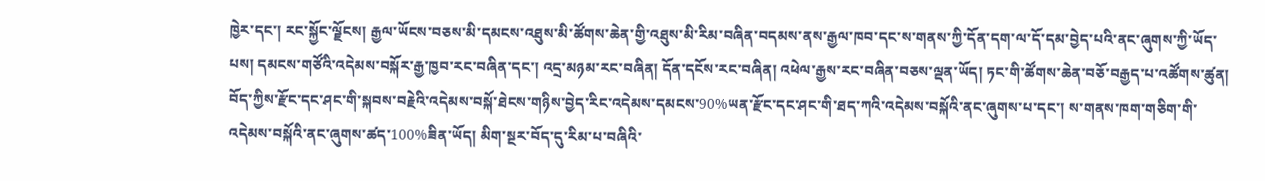ཁྱེར་དང་། རང་སྐྱོང་ལྗོངས། རྒྱལ་ཡོངས་བཅས་མི་དམངས་འཐུས་མི་ཚོགས་ཆེན་གྱི་འཐུས་མི་རིམ་བཞིན་བདམས་ནས་རྒྱལ་ཁབ་དང་ས་གནས་ཀྱི་དོན་དག་ལ་དོ་དམ་བྱེད་པའི་ནང་ཞུགས་ཀྱི་ཡོད་པས། དམངས་གཙོའི་འདེམས་བསྐོར་རྒྱ་ཁྱབ་རང་བཞིན་དང་། འདྲ་མཉམ་རང་བཞིན། དོན་དངོས་རང་བཞིན། འཕེལ་རྒྱས་རང་བཞིན་བཅས་ལྡན་ཡོད། ཏང་གི་ཚོགས་ཆེན་བཅོ་བརྒྱད་པ་འཚོགས་ཚུན། བོད་ཀྱིས་རྫོང་དང་ཤང་གི་སྐབས་བརྗེའི་འདེམས་བསྐོ་ཐེངས་གཉིས་བྱེད་རིང་འདེམས་དམངས་90%ཡན་རྫོང་དང་ཤང་གི་ཐད་ཀའི་འདེམས་བསྐོའི་ནང་ཞུགས་པ་དང་། ས་གནས་ཁག་གཅིག་གི་འདེམས་བསྐོའི་ནང་ཞུགས་ཚད་100%ཟིན་ཡོད། མིག་སྔར་བོད་དུ་རིམ་པ་བཞིའི་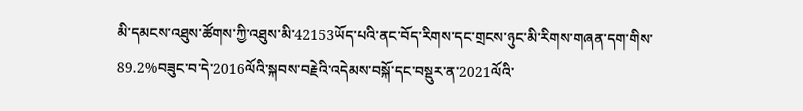མི་དམངས་འཐུས་ཚོགས་ཀྱི་འཐུས་མི་42153ཡོད་པའི་ནང་བོད་རིགས་དང་གྲངས་ཉུང་མི་རིགས་གཞན་དག་གིས་89.2%བཟུང་བ་དེ་2016ལོའི་སྐབས་བརྗེའི་འདེམས་བསྐོ་དང་བསྡུར་ན་2021ལོའི་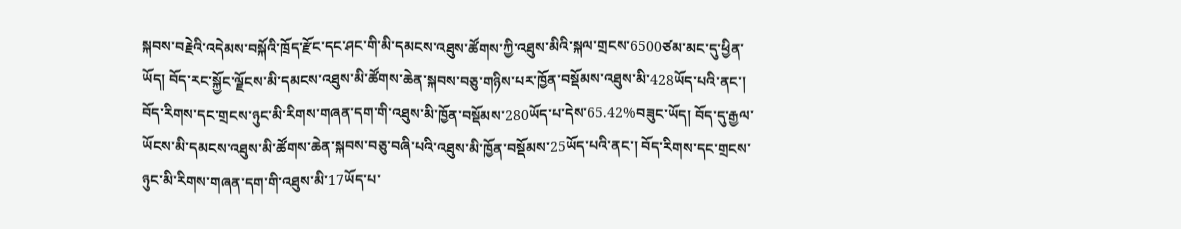སྐབས་བརྗེའི་འདེམས་བསྐོའི་ཁྲོད་རྫོང་དང་ཤང་གི་མི་དམངས་འཐུས་ཚོགས་ཀྱི་འཐུས་མིའི་སྐལ་གྲངས་6500ཙམ་མང་དུ་ཕྱིན་ཡོད། བོད་རང་སྐྱོང་ལྗོངས་མི་དམངས་འཐུས་མི་ཚོགས་ཆེན་སྐབས་བཅུ་གཉིས་པར་ཁྱོན་བསྡོམས་འཐུས་མི་428ཡོད་པའི་ནང་། བོད་རིགས་དང་གྲངས་ཉུང་མི་རིགས་གཞན་དག་གི་འཐུས་མི་ཁྱོན་བསྡོམས་280ཡོད་པ་དེས་65.42%བཟུང་ཡོད། བོད་དུ་རྒྱལ་ཡོངས་མི་དམངས་འཐུས་མི་ཚོགས་ཆེན་སྐབས་བཅུ་བཞི་པའི་འཐུས་མི་ཁྱོན་བསྡོམས་25ཡོད་པའི་ནང་། བོད་རིགས་དང་གྲངས་ཉུང་མི་རིགས་གཞན་དག་གི་འཐུས་མི་17ཡོད་པ་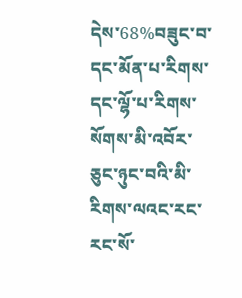དེས་68%བཟུང་བ་དང་མོན་པ་རིགས་དང་ལྷོ་པ་རིགས་སོགས་མི་འབོར་ཅུང་ཉུང་བའི་མི་རིགས་ལའང་རང་རང་སོ་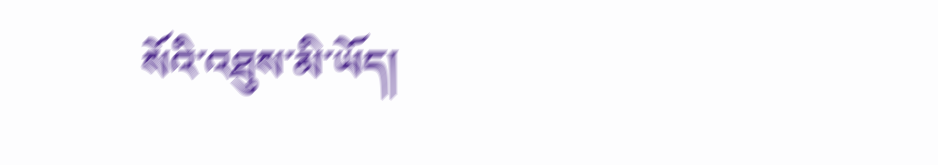སོའི་འཐུས་མི་ཡོད།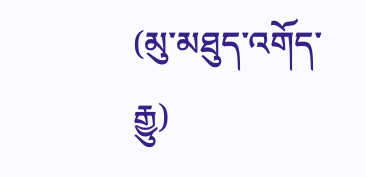(མུ་མཐུད་འགོད་རྒྱུ)